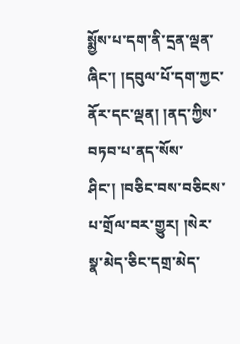སྨྱོས་པ་དག་ནི་དྲན་ལྡན་ཞིང་། །དབུལ་པོ་དག་ཀྱང་ནོར་དང་ལྡན། །ནད་ཀྱིས་བཏབ་པ་ནད་སོས་ཤིང་། །བཅིང་བས་བཅིངས་པ་གྲོལ་བར་གྱུར། །སེར་སྣ་མེད་ཅིང་དགྲ་མེད་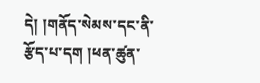དེ། །གནོད་སེམས་དང་ནི་རྩོད་པ་དག །ཕན་ཚུན་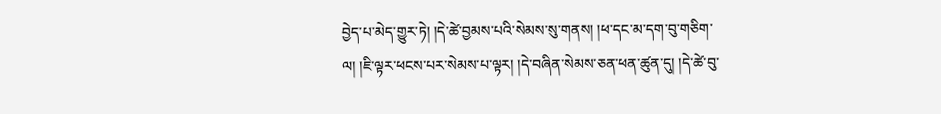བྱེད་པ་མེད་གྱུར་ཏེ། །དེ་ཚེ་བྱམས་པའི་སེམས་སུ་གནས། །ཕ་དང་མ་དག་བུ་གཅིག་ལ། །ཇི་ལྟར་ཕངས་པར་སེམས་པ་ལྟར། །དེ་བཞིན་སེམས་ཅན་ཕན་ཚུན་དུ། །དེ་ཚེ་བུ་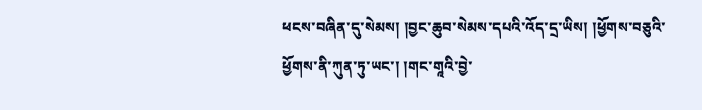ཕངས་བཞིན་དུ་སེམས། །བྱང་ཆུབ་སེམས་དཔའི་འོད་དྲ་ཡིས། །ཕྱོགས་བཅུའི་ཕྱོགས་ནི་ཀུན་ཏུ་ཡང་། །གང་གཱའི་བྱེ་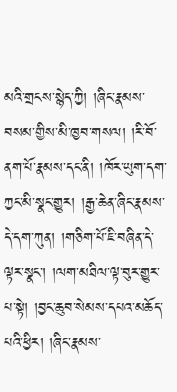མའི་གྲངས་སྙེད་ཀྱི། །ཞིང་རྣམས་བསམ་གྱིས་མི་ཁྱབ་གསལ། །རི་བོ་ནག་པོ་རྣམས་དང་ནི། །ཁོར་ཡུག་དག་ཀྱང་མི་སྣང་གྱུར། །རྒྱ་ཆེན་ཞིང་རྣམས་དེ་དག་ཀུན། །གཅིག་པོ་ཇི་བཞིན་དེ་ལྟར་སྣང་། །ལག་མཐིལ་ལྟ་བུར་གྱུར་པ་སྟེ། །བྱང་ཆུབ་སེམས་དཔའ་མཆོད་པའི་ཕྱིར། །ཞིང་རྣམས་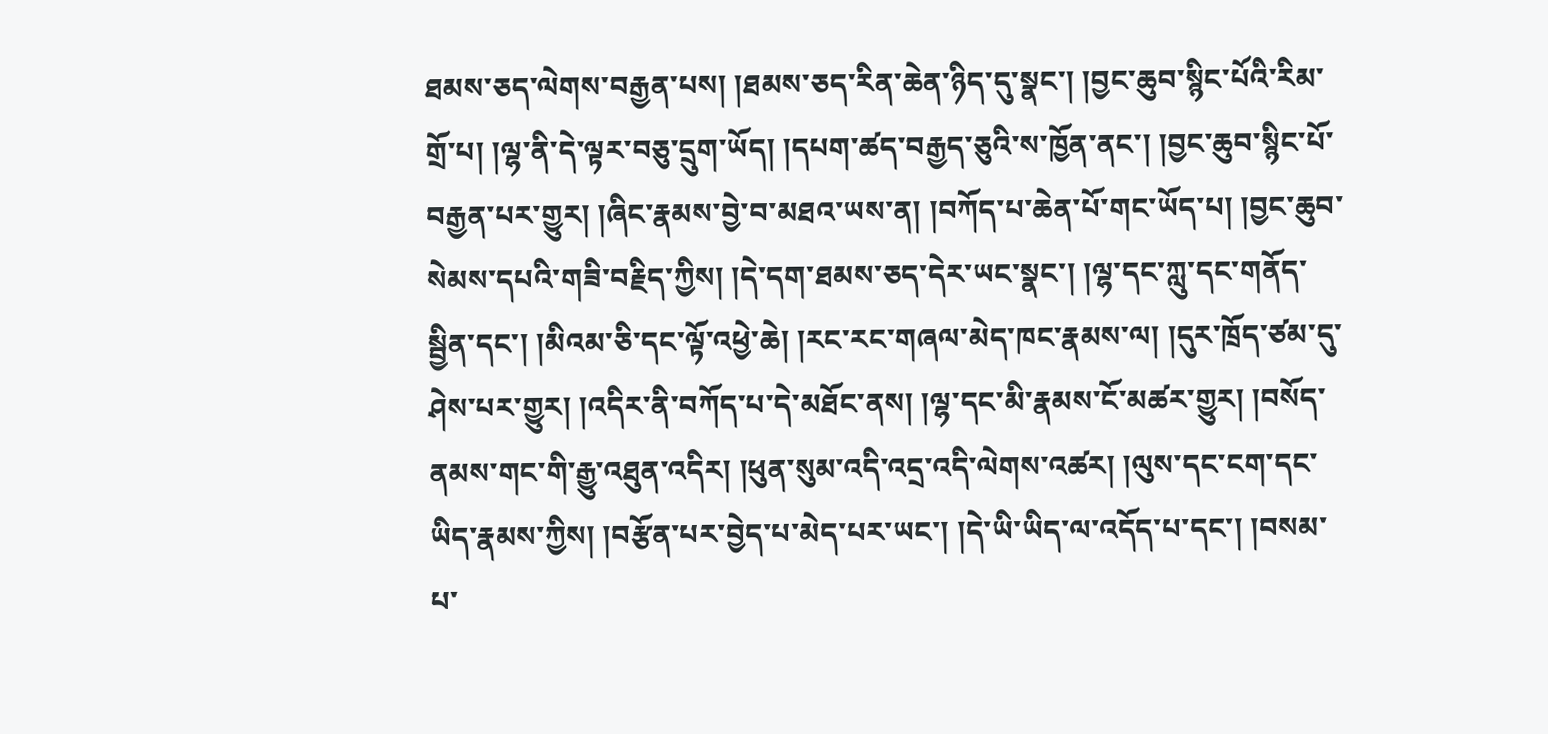ཐམས་ཅད་ལེགས་བརྒྱན་པས། །ཐམས་ཅད་རིན་ཆེན་ཉིད་དུ་སྣང་། །བྱང་ཆུབ་སྙིང་པོའི་རིམ་གྲོ་པ། །ལྷ་ནི་དེ་ལྟར་བཅུ་དྲུག་ཡོད། །དཔག་ཚད་བརྒྱད་ཅུའི་ས་ཁྱོན་ནང་། །བྱང་ཆུབ་སྙིང་པོ་བརྒྱན་པར་གྱུར། །ཞིང་རྣམས་བྱེ་བ་མཐའ་ཡས་ན། །བཀོད་པ་ཆེན་པོ་གང་ཡོད་པ། །བྱང་ཆུབ་སེམས་དཔའི་གཟི་བརྗིད་ཀྱིས། །དེ་དག་ཐམས་ཅད་དེར་ཡང་སྣང་། །ལྷ་དང་ཀླུ་དང་གནོད་སྦྱིན་དང་། །མིའམ་ཅི་དང་ལྟོ་འཕྱེ་ཆེ། །རང་རང་གཞལ་མེད་ཁང་རྣམས་ལ། །དུར་ཁྲོད་ཙམ་དུ་ཤེས་པར་གྱུར། །འདིར་ནི་བཀོད་པ་དེ་མཐོང་ནས། །ལྷ་དང་མི་རྣམས་ངོ་མཚར་གྱུར། །བསོད་ནམས་གང་གི་རྒྱུ་འཐུན་འདིར། །ཕུན་སུམ་འདི་འདྲ་འདི་ལེགས་འཚར། །ལུས་དང་ངག་དང་ཡིད་རྣམས་ཀྱིས། །བརྩོན་པར་བྱེད་པ་མེད་པར་ཡང་། །དེ་ཡི་ཡིད་ལ་འདོད་པ་དང་། །བསམ་པ་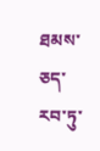ཐམས་ཅད་རབ་ཏུ་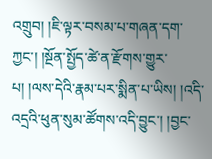འགྲུབ། །ཇི་ལྟར་བསམ་པ་གཞན་དག་ཀྱང་། །སྔོན་སྤྱོད་ཚེ་ན་རྫོགས་གྱུར་པ། །ལས་དེའི་རྣམ་པར་སྨིན་པ་ཡིས། །འདི་འདྲའི་ཕུན་སུམ་ཚོགས་འདི་བྱུང་། །བྱང་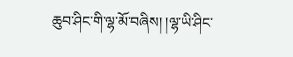ཆུབ་ཤིང་གི་ལྷ་མོ་བཞིས། །ལྷ་ཡི་ཤིང་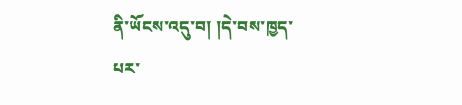ནི་ཡོངས་འདུ་བ། །དེ་བས་ཁྱད་པར་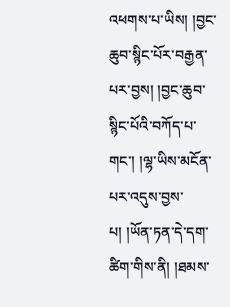འཕགས་པ་ཡིས། །བྱང་ཆུབ་སྙིང་པོར་བརྒྱན་པར་བྱས། །བྱང་ཆུབ་སྙིང་པོའི་བཀོད་པ་གང་། །ལྷ་ཡིས་མངོན་པར་འདུས་བྱས་པ། །ཡོན་ཏན་དེ་དག་ཚིག་གིས་ནི། །ཐམས་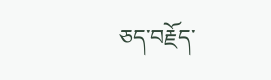ཅད་བརྗོད་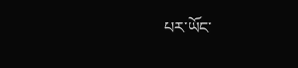པར་ཡོང་